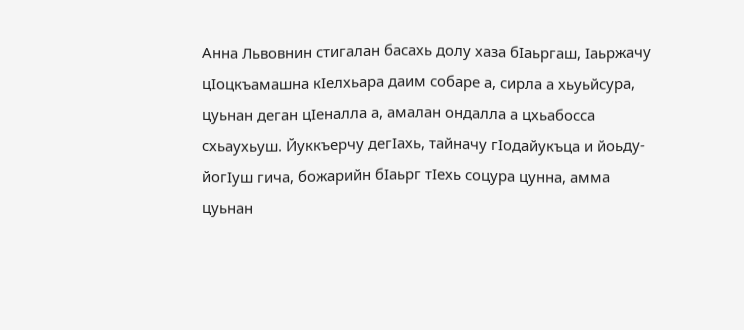Анна Львовнин стигалан басахь долу хаза бIаьргаш, Iаьржачу цIоцкъамашна кIелхьара даим собаре а, сирла а хьуьйсура, цуьнан деган цIеналла а, амалан ондалла а цхьабосса схьаухьуш. Йуккъерчу дегIахь, тайначу гIодайукъца и йоьду-йогIуш гича, божарийн бIаьрг тIехь соцура цунна, амма цуьнан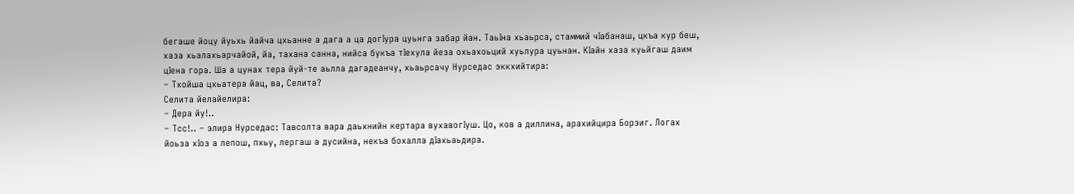бегаше йоцу йуьхь йайча цхьанне а дага а ца догIура цуьнга забар йан. ТаьIна хьаьрса, стаммий чIабанаш, цкъа кур беш, хаза хьалахьарчайой, йа, тахана санна, нийса букъа тIехула йеза охьахоьций хуьлура цуьнан. КIайн хаза куьйгаш даим цIена гора. Ша а цунах тера йуй-те аьлла дагадеанчу, хьаьрсачу Нурседас эккхийтира:
– Тхойша цхьатера йац, ва, Селита?
Селита йелайелира:
– Дера йу!..
– Тсс!.. – элира Нурседас: Тавсолта вара даьхнийн кертара вухавогIуш. Цо, ков а диллина, арахийцира Борзиг. Логах йоьза хIоз а лепош, пхьу, лергаш а дусийна, некъа бохалла дIахьаьдира.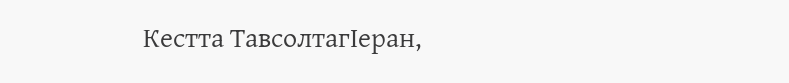Кестта ТавсолтагIеран,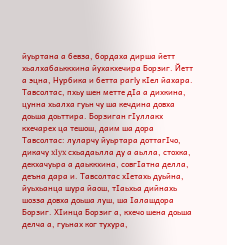йуьртана а бевза, бордаха дирша йетт хьалхабаьккхина йухакхечира Борзиг. Йетт а эцна, Нурбика и бетта paгly кIел йахара. Тавсолтас, пхьу шен метте дIа а дихкина, цунна хьалха гуьн чу ша кечдина довха доьша доьттира. Борзиган гIуллакх кхечарех ца тешош, даим ша дора Тавсолтас: луларчу йуьртара доттагIчо, дикачу xIyx схьадаьлла ду а аьлла, стохка, декхачуьра а даьккхина, совгIатна делла, деъна дара и. Тавсолтас хIетахь дуьйна, йуьхьанца шура йаош, тIаьхьа дийнахь шозза довха доьша луш, ша Iалашдора Борзиг. ХIинца Борзиг а, кхечо шена доьша делча а, гуьнах ког тухура,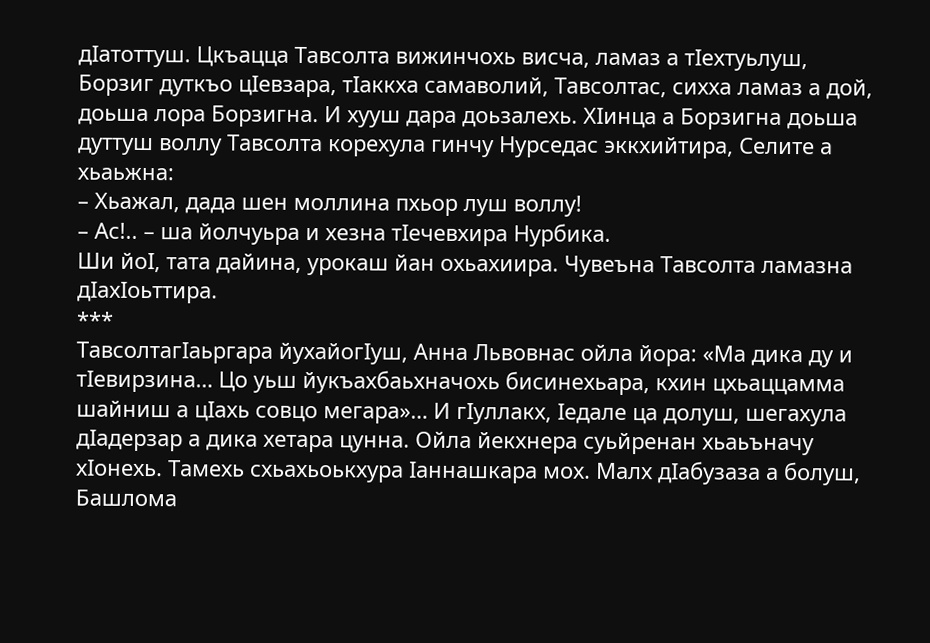дIатоттуш. Цкъацца Тавсолта вижинчохь висча, ламаз а тIехтуьлуш, Борзиг дуткъо цIевзара, тIаккха самаволий, Тавсолтас, сихха ламаз а дой, доьша лора Борзигна. И хууш дара доьзалехь. ХIинца а Борзигна доьша дуттуш воллу Тавсолта корехула гинчу Нурседас эккхийтира, Селите а хьаьжна:
– Хьажал, дада шен моллина пхьор луш воллу!
– Ас!.. – ша йолчуьра и хезна тIечевхира Нурбика.
Ши йоI, тата дайина, урокаш йан охьахиира. Чувеъна Тавсолта ламазна дIахIоьттира.
***
ТавсолтагIаьргара йухайогIуш, Анна Львовнас ойла йора: «Ма дика ду и тIевирзина… Цо уьш йукъахбаьхначохь бисинехьара, кхин цхьаццамма шайниш а цIахь совцо мегара»… И гIуллакх, Iедале ца долуш, шегахула дIадерзар а дика хетара цунна. Ойла йекхнера суьйренан хьаьъначу хIонехь. Тамехь схьахьоькхура Iаннашкара мох. Малх дIабузаза а болуш, Башлома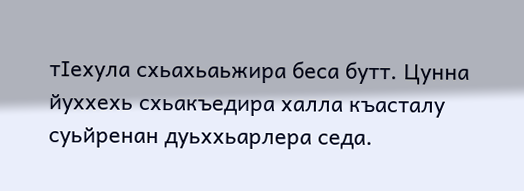тIехула схьахьаьжира беса бутт. Цунна йуххехь схьакъедира халла къасталу суьйренан дуьххьарлера седа.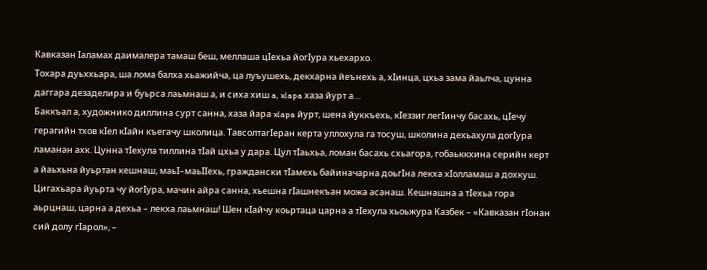Кавказан Iаламах даималера тамаш беш, меллаша цIехьа йогIура хьехархо.
Тохара дуьххьара, ша лома балха хьажийча, ца луъушехь, декхарна йеънехь а, хIинца, цхьа зама йаьлча, цунна даггара дезаделира и буьрса лаьмнаш а, и сиха хиш a, xlapa хаза йурт а…
Баккъал а, художнико диллина сурт санна, хаза йара xlapa йурт, шена йуккъехь, кIеззиг легIинчу басахь, цIечу герагийн тхов кIел кIайн къегачу школица. ТавсолтагIеран керта уллохула га тосуш, школина дехьахула догIура ламанан ахк. Цунна тIехула тиллина тIай цхьа у дара. Цул тIаьхьа, ломан басахь схьагора, гобаьккхина серийн керт а йаьхьна йуьртан кешнаш, маьI–маьIIехь, граждански тIамехь байиначарна доьгIна лекха хIолламаш а дохкуш. Цигахьара йуьрта чу йогIура, мачин айра санна, хьешна гIашнекъан можа асанаш. Кешнашна а тIехьа гора аьрцнаш, царна а дехьа – лекха лаьмнаш! Шен кIайчу коьртаца царна а тIехула хьоьжура Казбек – «Кавказан гIонан сий долу гIарол», –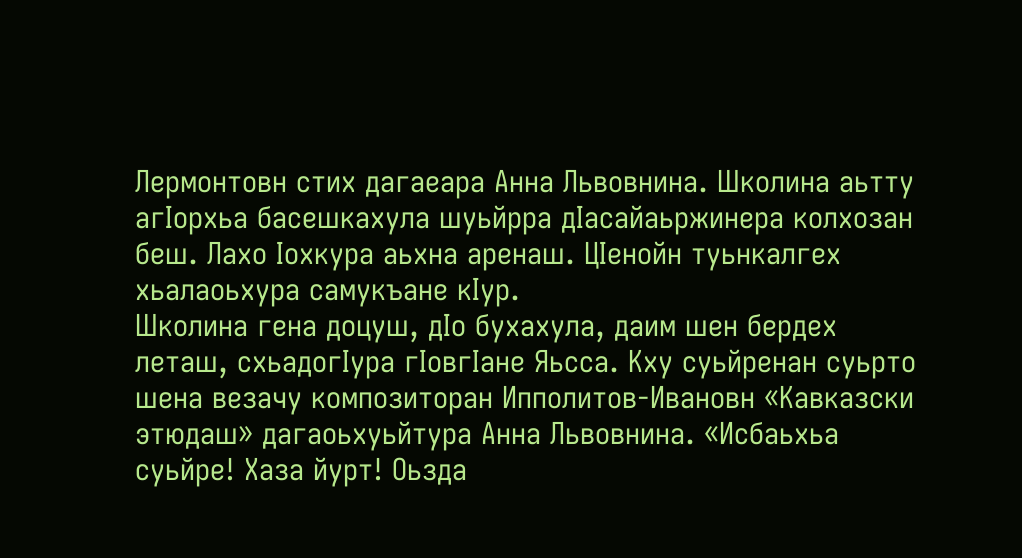Лермонтовн стих дагаеара Анна Львовнина. Школина аьтту агIорхьа басешкахула шуьйрра дIасайаьржинера колхозан беш. Лахо Iохкура аьхна аренаш. ЦIенойн туьнкалгех хьалаоьхура самукъане кIур.
Школина гена доцуш, дIо бухахула, даим шен бердех леташ, схьадогIура гIовгIане Яьсса. Кху суьйренан суьрто шена везачу композиторан Ипполитов-Ивановн «Кавказски этюдаш» дагаоьхуьйтура Анна Львовнина. «Исбаьхьа суьйре! Хаза йурт! Оьзда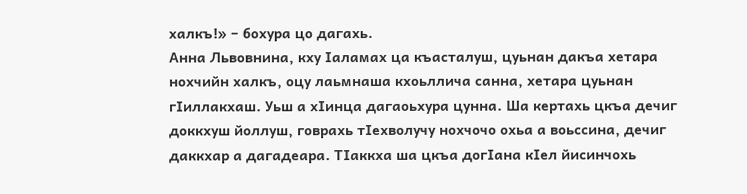халкъ!» – бохура цо дагахь.
Анна Львовнина, кху Iаламах ца къасталуш, цуьнан дакъа хетара нохчийн халкъ, оцу лаьмнаша кхоьллича санна, хетара цуьнан гIиллакхаш. Уьш а хIинца дагаоьхура цунна. Ша кертахь цкъа дечиг доккхуш йоллуш, говрахь тIехволучу нохчочо охьа а воьссина, дечиг даккхар а дагадеара. ТIаккха ша цкъа догIана кIел йисинчохь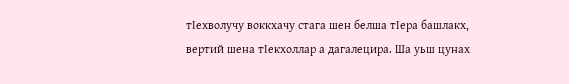тIехволучу воккхачу стага шен белша тIера башлакх, вертий шена тIекхоллар а дагалецира. Ша уьш цунах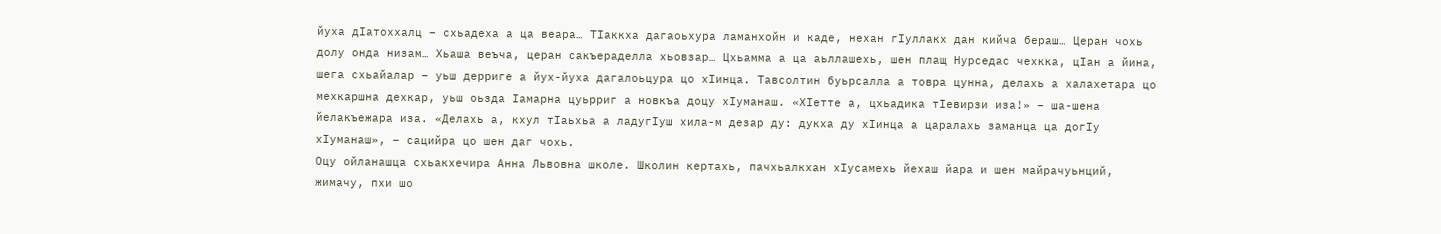йуха дIатоххалц – схьадеха а ца веара… ТIаккха дагаоьхура ламанхойн и каде, нехан гIуллакх дан кийча бераш… Церан чохь долу онда низам… Хьаша веъча, церан сакъераделла хьовзар… Цхьамма а ца аьллашехь, шен плащ Нурседас чехкка, цIан а йина, шега схьайалар – уьш дерриге а йух-йуха дагалоьцура цо хIинца. Тавсолтин буьрсалла а товра цунна, делахь а халахетара цо мехкаршна дехкар, уьш оьзда Iамарна цуьрриг а новкъа доцу хIуманаш. «ХIетте а, цхьадика тIевирзи иза!» – ша-шена йелакъежара иза. «Делахь а, кхул тIаьхьа а ладугIуш хила-м дезар ду: дукха ду хIинца а царалахь заманца ца догIу хIуманаш», – сацийра цо шен даг чохь.
Оцу ойланашца схьакхечира Анна Львовна школе. Школин кертахь, пачхьалкхан хIусамехь йехаш йара и шен майрачуьнций, жимачу, пхи шо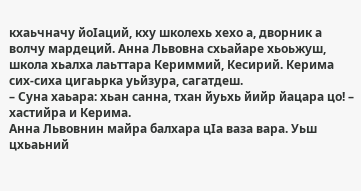кхаьчначу йоIаций, кху школехь хехо а, дворник а волчу мардеций. Анна Львовна схьайаре хьоьжуш, школа хьалха лаьттара Кериммий, Кесирий. Керима сих-сиха цигаьрка уьйзура, сагатдеш.
– Суна хаьара: хьан санна, тхан йуьхь йийр йацара цо! – хастийра и Керима.
Анна Львовнин майра балхара цIа ваза вара. Уьш цхьаьний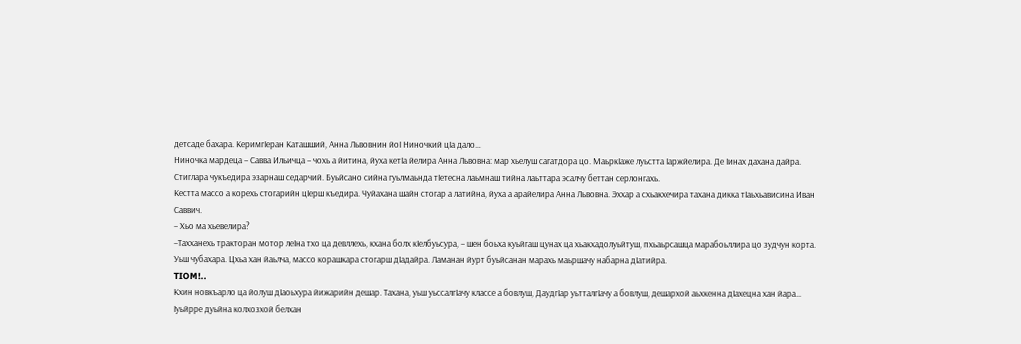детсаде бахара. КеримгIеран Каташший, Анна Львовнин йоI Ниночкий цIа дало…
Ниночка мардеца – Савва Ильичца – чохь а йитина, йуха кетIа йелира Анна Львовна: мар хьелуш сагатдора цо. МаьркIаже луьстта Iаржйелира. Де Iинах дахана дайра. Стиглара чукъедира эзарнаш седарчий. Буьйсано сийна гуьлмаьнда тIетесна лаьмнаш тийна лаьттара эсалчу беттан серлонгахь.
Кестта массо а корехь стогарийн цIерш къедира. Чуйахана шайн стогар а латийна, йуха а арайелира Анна Львовна. Эххар а схьакхечира тахана дикка тIаьхьависина Иван Саввич.
– Хьо ма хьевелира?
–Тахханехь тракторан мотор леIна тхо ца девллехь, кхана болх кIелбуьсура, – шен боьха куьйгаш цунах ца хьакхадолуьйтуш, пхьаьрсашца марабоьллира цо зудчун корта.
Уьш чубахара. Цхьа хан йаьлча, массо корашкара стогарш дIадайра. Ламанан йурт буьйсанан марахь маьршачу набарна дIатийра.
TIOM!..
Кхин новкъарло ца йолуш дIаоьхура йижарийн дешар. Тахана, уьш уьссалгIачу классе а бовлуш, ДаудгIар уьтталгIачу а бовлуш, дешархой аьхкенна дIахецна хан йара…
Iуьйрре дуьйна колхозхой белхан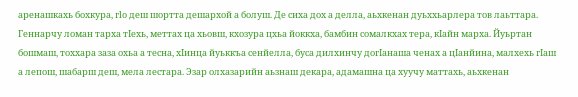аренашкахь бохкура, гlo деш шортта дешархой а болуш. Де сиха дох а делла, аьхкенан дуьххьарлера тов лаьттара. Геннарчу ломан тарха тIехь, меттах ца хьовш, кхозура цхьа йоккха, бамбин сомалкхах тера, кIайн марха. Йуьртан бошмаш, тоххара заза охьа а тесна, хIинца йуьккъа сенйелла, буса дилхинчу догIанаша ченах а цIанйина, малхехь гIаш а лепош, шабарш деш, мела лестара. Эзар олхазарийн аьзнаш декара, адамашна ца хуучу маттахь, аьхкенан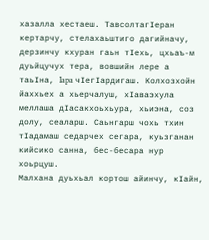хазалла хестаеш. ТавсолтагIеран кертарчу, стелахаьштиго дагийначу, дерзинчу кхуран гаьн тIехь, цхьаъ-м дуьйцучух тера, вовшийн лере а таьIна, Iapa чIегIардигаш. Колхозхойн йаххьех а хьерчалуш, хIаваэхула меллаша дIасакхоьхьура, хьиэна, соз долу, сеаларш. Саьнгарш чохь тхин тIадамаш седарчех сегара, куьзганан кийсико санна, бес-бесара нур хоьрцуш.
Малхана дуьхьал кортош айинчу, кIайн,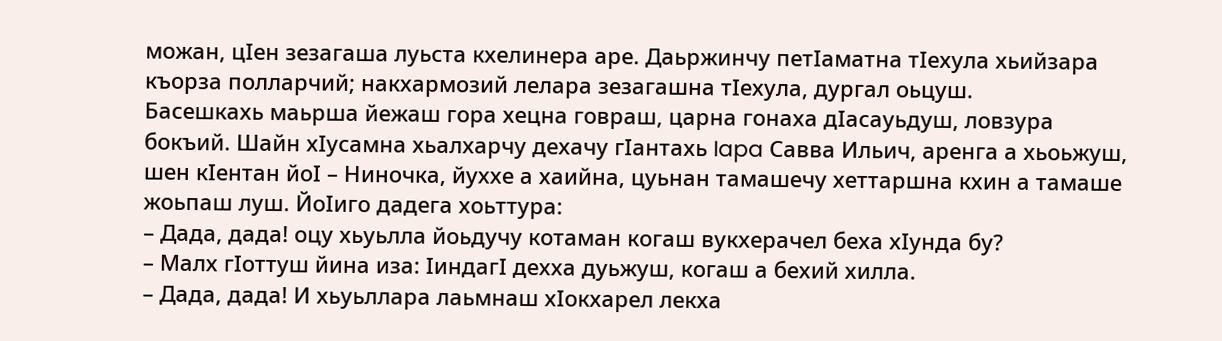можан, цIен зезагаша луьста кхелинера аре. Даьржинчу петIаматна тIехула хьийзара къорза полларчий; накхармозий лелара зезагашна тIехула, дургал оьцуш.
Басешкахь маьрша йежаш гора хецна говраш, царна гонаха дIасауьдуш, ловзура бокъий. Шайн хIусамна хьалхарчу дехачу гIантахь Iapa Савва Ильич, аренга а хьоьжуш, шен кIентан йоI – Ниночка, йуххе а хаийна, цуьнан тамашечу хеттаршна кхин а тамаше жоьпаш луш. ЙоIиго дадега хоьттура:
– Дада, дада! оцу хьуьлла йоьдучу котаман когаш вукхерачел беха хIунда бу?
– Малх гIоттуш йина иза: IиндагI дехха дуьжуш, когаш а бехий хилла.
– Дада, дада! И хьуьллара лаьмнаш хIокхарел лекха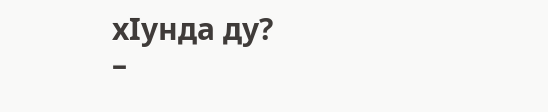хIунда ду?
–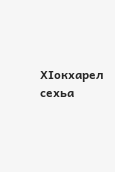ХIокхарел сехьа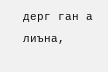дерг ган а лиъна,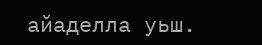айаделла уьш.